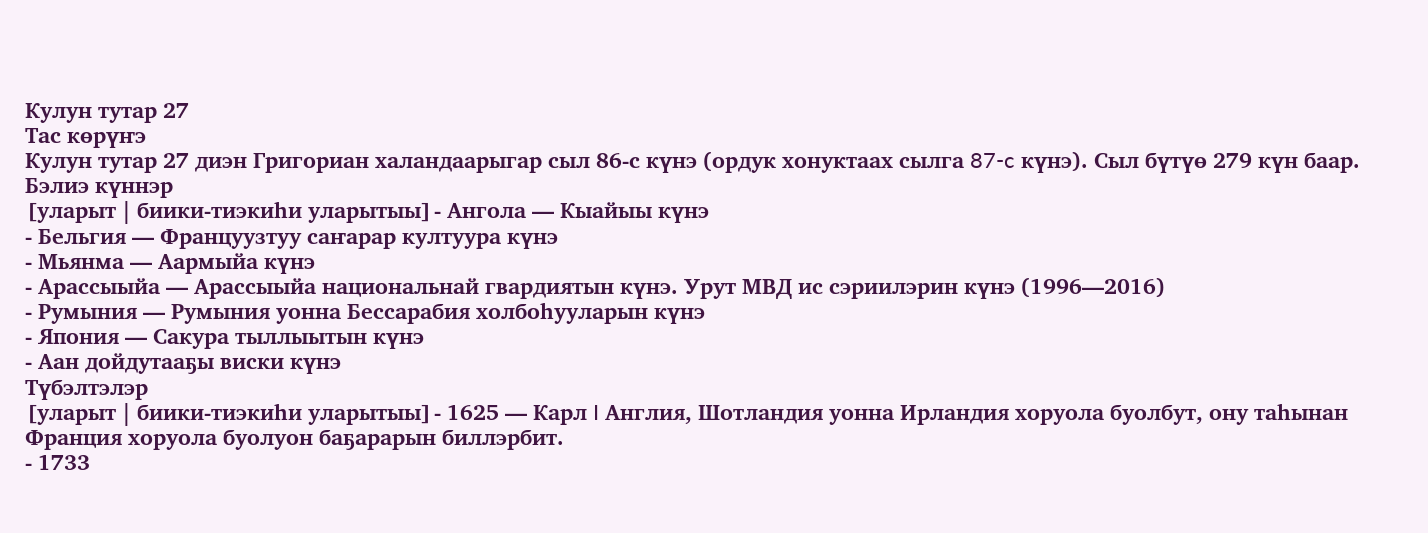Кулун тутар 27
Тас көрүҥэ
Кулун тутар 27 диэн Григориан халандаарыгар сыл 86-с күнэ (ордук хонуктаах сылга 87-c күнэ). Сыл бүтүө 279 күн баар.
Бэлиэ күннэр
[уларыт | биики-тиэкиһи уларытыы]- Ангола — Кыайыы күнэ
- Бельгия — Француузтуу саҥарар култуура күнэ
- Мьянма — Аармыйа күнэ
- Арассыыйа — Арассыыйа национальнай гвардиятын күнэ. Урут МВД ис сэриилэрин күнэ (1996—2016)
- Румыния — Румыния уонна Бессарабия холбоһууларын күнэ
- Япония — Сакура тыллыытын күнэ
- Аан дойдутааҕы виски күнэ
Түбэлтэлэр
[уларыт | биики-тиэкиһи уларытыы]- 1625 — Карл I Англия, Шотландия уонна Ирландия хоруола буолбут, ону таһынан Франция хоруола буолуон баҕарарын биллэрбит.
- 1733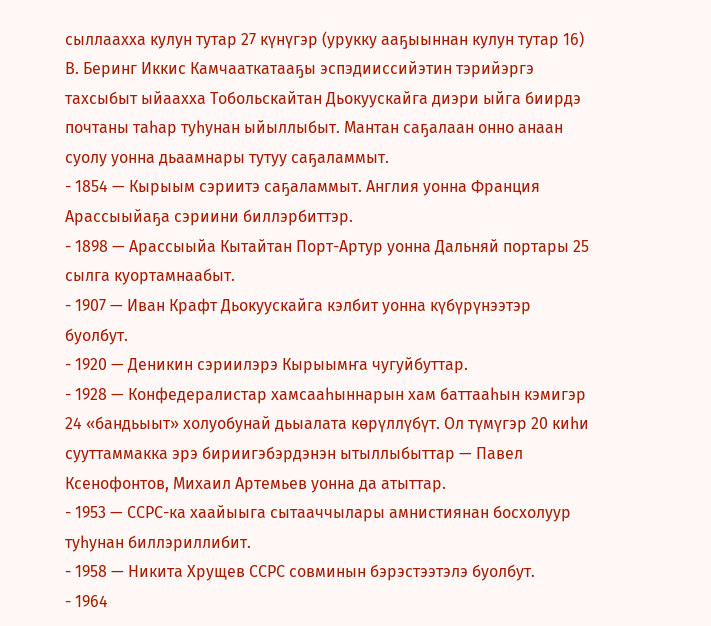сыллаахха кулун тутар 27 күнүгэр (урукку ааҕыыннан кулун тутар 16) В. Беринг Иккис Камчааткатааҕы эспэдииссийэтин тэрийэргэ тахсыбыт ыйаахха Тобольскайтан Дьокуускайга диэри ыйга биирдэ почтаны таһар туһунан ыйыллыбыт. Мантан саҕалаан онно анаан суолу уонна дьаамнары тутуу саҕаламмыт.
- 1854 — Кырыым сэриитэ саҕаламмыт. Англия уонна Франция Арассыыйаҕа сэриини биллэрбиттэр.
- 1898 — Арассыыйа Кытайтан Порт-Артур уонна Дальняй портары 25 сылга куортамнаабыт.
- 1907 — Иван Крафт Дьокуускайга кэлбит уонна күбүрүнээтэр буолбут.
- 1920 — Деникин сэриилэрэ Кырыымҥа чугуйбуттар.
- 1928 — Конфедералистар хамсааһыннарын хам баттааһын кэмигэр 24 «бандьыыт» холуобунай дьыалата көрүллүбүт. Ол түмүгэр 20 киһи сууттаммакка эрэ бириигэбэрдэнэн ытыллыбыттар — Павел Ксенофонтов, Михаил Артемьев уонна да атыттар.
- 1953 — ССРС-ка хаайыыга сытааччылары амнистиянан босхолуур туһунан биллэриллибит.
- 1958 — Никита Хрущев ССРС совминын бэрэстээтэлэ буолбут.
- 1964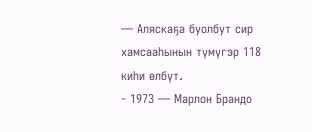— Аляскаҕа буолбут сир хамсааһынын түмүгэр 118 киһи өлбүт.
- 1973 — Марлон Брандо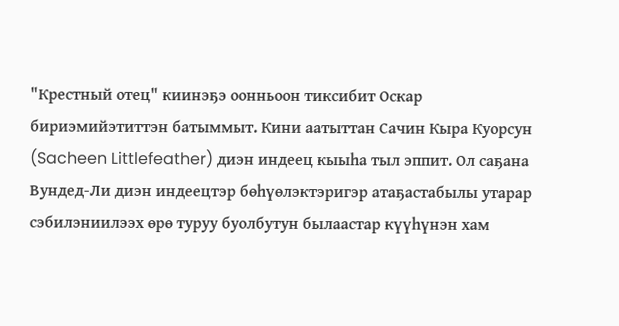"Крестный отец" киинэҕэ оонньоон тиксибит Оскар бириэмийэтиттэн батыммыт. Кини аатыттан Сачин Кыра Куорсун (Sacheen Littlefeather) диэн индеец кыыһа тыл эппит. Ол саҕана Вундед-Ли диэн индеецтэр бөһүөлэктэригэр атаҕастабылы утарар сэбилэниилээх өрө туруу буолбутун былаастар күүһүнэн хам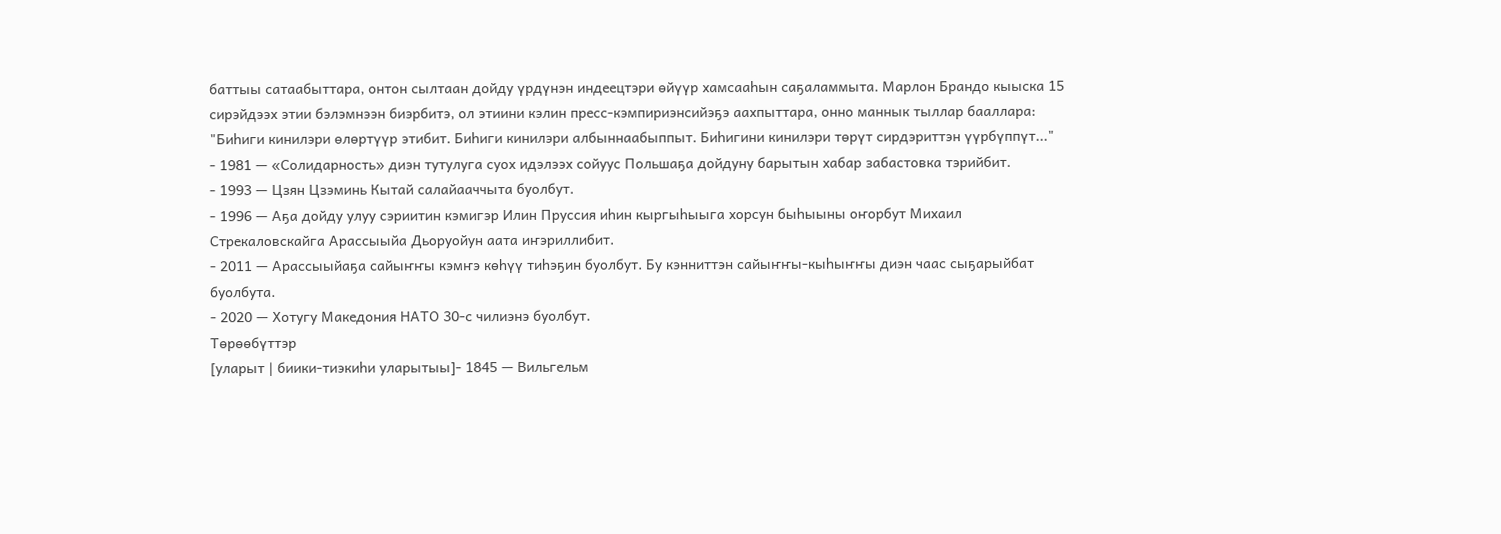баттыы сатаабыттара, онтон сылтаан дойду үрдүнэн индеецтэри өйүүр хамсааһын саҕаламмыта. Марлон Брандо кыыска 15 сирэйдээх этии бэлэмнээн биэрбитэ, ол этиини кэлин пресс-кэмпириэнсийэҕэ аахпыттара, онно маннык тыллар бааллара: "Биһиги кинилэри өлөртүүр этибит. Биһиги кинилэри албыннаабыппыт. Биһигини кинилэри төрүт сирдэриттэн үүрбүппүт..."
- 1981 — «Солидарность» диэн тутулуга суох идэлээх сойуус Польшаҕа дойдуну барытын хабар забастовка тэрийбит.
- 1993 — Цзян Цзэминь Кытай салайааччыта буолбут.
- 1996 — Аҕа дойду улуу сэриитин кэмигэр Илин Пруссия иһин кыргыһыыга хорсун быһыыны оҥорбут Михаил Стрекаловскайга Арассыыйа Дьоруойун аата иҥэриллибит.
- 2011 — Арассыыйаҕа сайыҥҥы кэмҥэ көһүү тиһэҕин буолбут. Бу кэнниттэн сайыҥҥы-кыһыҥҥы диэн чаас сыҕарыйбат буолбута.
- 2020 — Хотугу Македония НАТО 30-с чилиэнэ буолбут.
Төрөөбүттэр
[уларыт | биики-тиэкиһи уларытыы]- 1845 — Вильгельм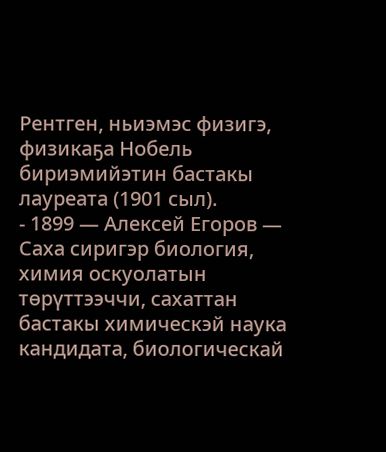Рентген, ньиэмэс физигэ, физикаҕа Нобель бириэмийэтин бастакы лауреата (1901 сыл).
- 1899 — Алексей Егоров — Саха сиригэр биология, химия оскуолатын төрүттээччи, сахаттан бастакы химическэй наука кандидата, биологическай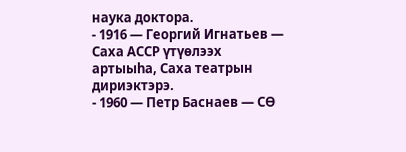наука доктора.
- 1916 — Георгий Игнатьев — Саха АССР үтүөлээх артыыһа, Саха театрын дириэктэрэ.
- 1960 — Петр Баснаев — СӨ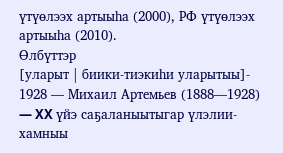үтүөлээх артыыһа (2000), РФ үтүөлээх артыыһа (2010).
Өлбүттэр
[уларыт | биики-тиэкиһи уларытыы]- 1928 — Михаил Артемьев (1888—1928) — XX үйэ саҕаланыытыгар үлэлии-хамныы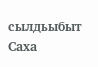сылдьыбыт Саха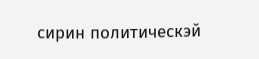сирин политическэй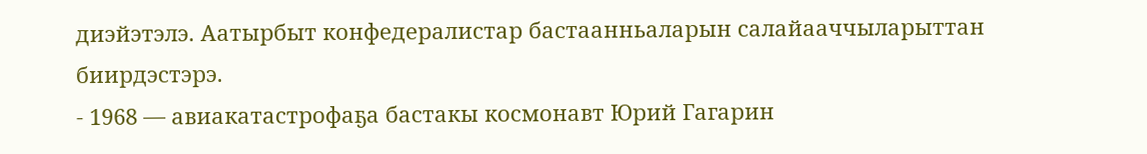диэйэтэлэ. Аатырбыт конфедералистар бастаанньаларын салайааччыларыттан биирдэстэрэ.
- 1968 — авиакатастрофаҕа бастакы космонавт Юрий Гагарин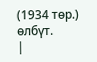(1934 төр.) өлбүт.
|